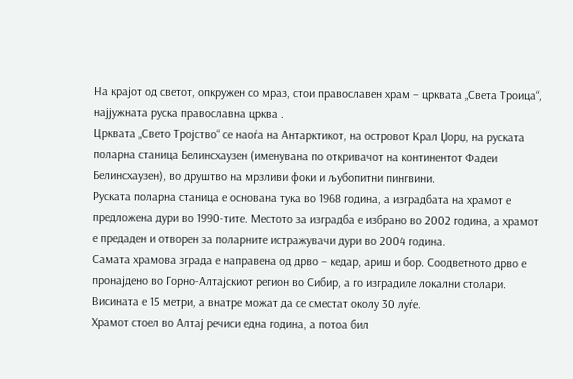На крајот од светот, опкружен со мраз, стои православен храм – црквата „Света Троица“, најјужната руска православна црква .
Црквата „Свето Тројство“ се наоѓа на Антарктикот, на островот Крал Џорџ, на руската поларна станица Белинсхаузен (именувана по откривачот на континентот Фадеи Белинсхаузен), во друштво на мрзливи фоки и љубопитни пингвини.
Руската поларна станица е основана тука во 1968 година, а изградбата на храмот е предложена дури во 1990-тите. Местото за изградба е избрано во 2002 година, а храмот е предаден и отворен за поларните истражувачи дури во 2004 година.
Самата храмова зграда е направена од дрво – кедар, ариш и бор. Соодветното дрво е пронајдено во Горно-Алтајскиот регион во Сибир, а го изградиле локални столари. Висината е 15 метри, а внатре можат да се сместат околу 30 луѓе.
Храмот стоел во Алтај речиси една година, а потоа бил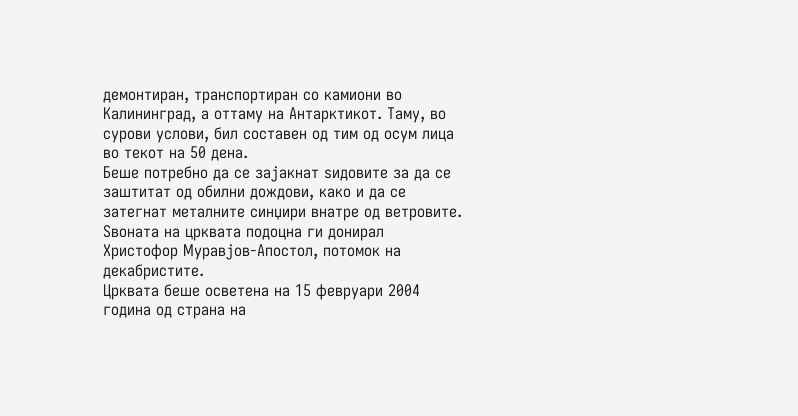демонтиран, транспортиран со камиони во Калининград, а оттаму на Антарктикот. Таму, во сурови услови, бил составен од тим од осум лица во текот на 50 дена.
Беше потребно да се зајакнат ѕидовите за да се заштитат од обилни дождови, како и да се затегнат металните синџири внатре од ветровите. Ѕвоната на црквата подоцна ги донирал Христофор Муравјов-Апостол, потомок на декабристите.
Црквата беше осветена на 15 февруари 2004 година од страна на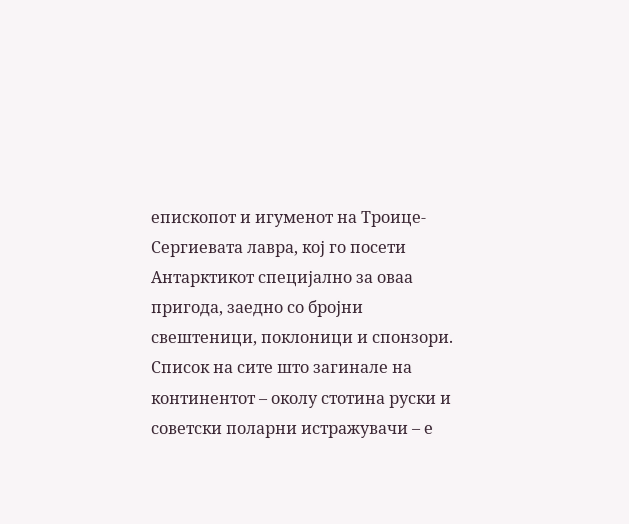епископот и игуменот на Троице-Сергиевата лавра, кој го посети Антарктикот специјално за оваа пригода, заедно со бројни свештеници, поклоници и спонзори.
Список на сите што загинале на континентот – околу стотина руски и советски поларни истражувачи – е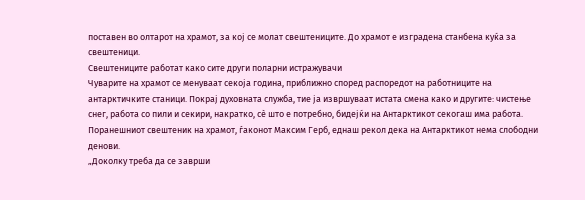поставен во олтарот на храмот, за кој се молат свештениците. До храмот е изградена станбена куќа за свештеници.
Свештениците работат како сите други поларни истражувачи
Чуварите на храмот се менуваат секоја година, приближно според распоредот на работниците на антарктичките станици. Покрај духовната служба, тие ја извршуваат истата смена како и другите: чистење снег, работа со пили и секири, накратко, сè што е потребно, бидејќи на Антарктикот секогаш има работа.
Поранешниот свештеник на храмот, ѓаконот Максим Герб, еднаш рекол дека на Антарктикот нема слободни денови.
„Доколку треба да се заврши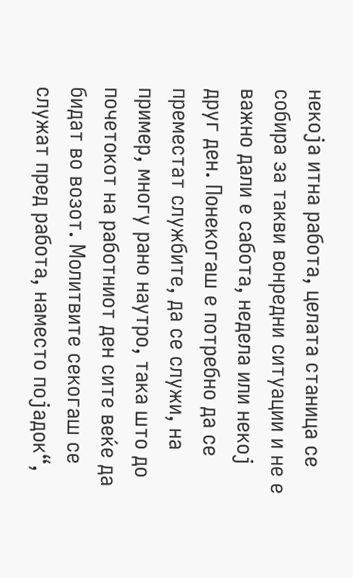некоја итна работа, целата станица се собира за такви вонредни ситуации и не е важно дали е сабота, недела или некој друг ден. Понекогаш е потребно да се преместат службите, да се служи, на пример, многу рано наутро, така што до почетокот на работниот ден сите веќе да бидат во возот. Молитвите секогаш се служат пред работа, наместо појадок“,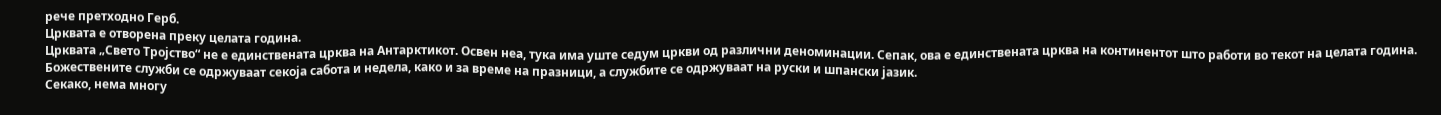рече претходно Герб.
Црквата е отворена преку целата година.
Црквата „Свето Тројство“ не е единствената црква на Антарктикот. Освен неа, тука има уште седум цркви од различни деноминации. Сепак, ова е единствената црква на континентот што работи во текот на целата година. Божествените служби се одржуваат секоја сабота и недела, како и за време на празници, а службите се одржуваат на руски и шпански јазик.
Секако, нема многу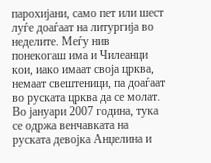парохијани, само пет или шест луѓе доаѓаат на литургија во неделите. Меѓу нив понекогаш има и Чилеанци кои, иако имаат своја црква, немаат свештеници, па доаѓаат во руската црква да се молат.
Во јануари 2007 година, тука се одржа венчавката на руската девојка Анџелина и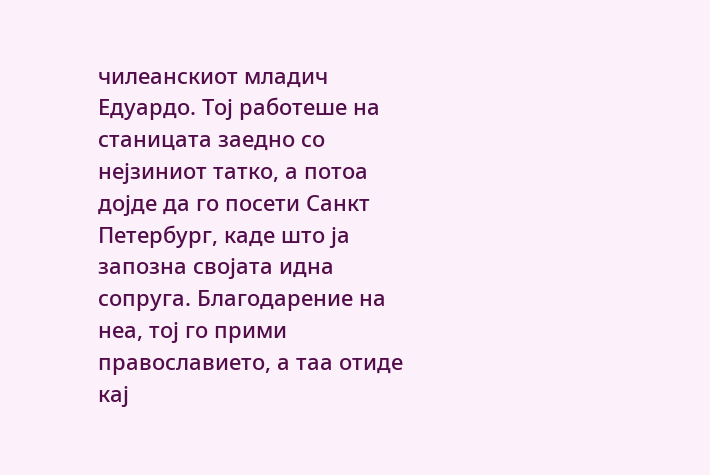чилеанскиот младич Едуардо. Тој работеше на станицата заедно со нејзиниот татко, а потоа дојде да го посети Санкт Петербург, каде што ја запозна својата идна сопруга. Благодарение на неа, тој го прими православието, а таа отиде кај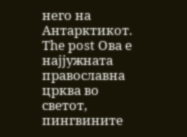него на Антарктикот.
The post Ова е најјужната православна црква во светот, пингвините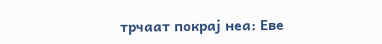трчаат покрај неа: Еве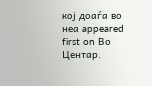кој доаѓа во неа appeared first on Во Центар.